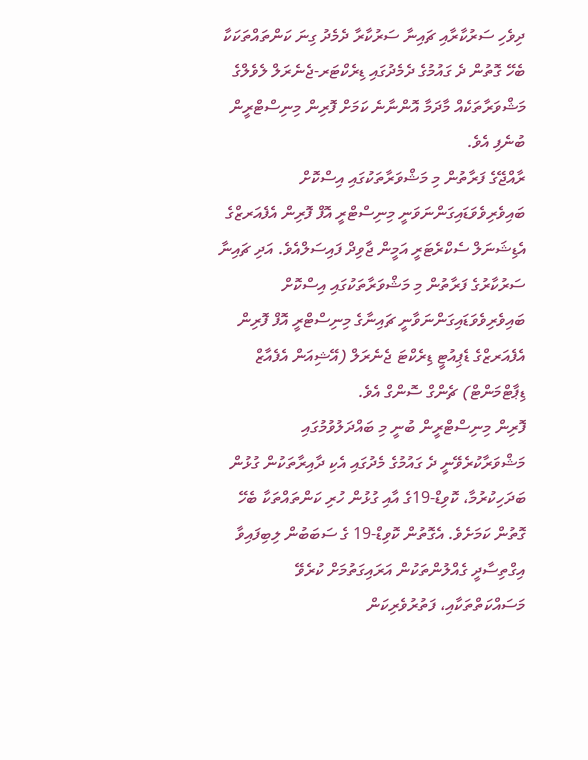ދިވެހި ސަރުކާރާއި ޗައިނާ ސަރުކާރާ ދެމެދު ގިނަ ކަންތައްތަކަކާ ބެހޭ ގޮތުން ދެ ގައުމުގެ ދެމެދުގައި ޑިރެކްޓަރ-ޖެނެރަލް ލެވެލްގެ މަޝްވަރާތަކެއް މާދަމާ އޮންނާނެ ކަމަށް ފޮރިން މިނިސްޓްރީން ބުނެފި އެވެ.
ރާއްޖޭގެ ފަރާތުން މި މަޝްވަރާތަކުގައި އިސްކޮށް ބައިވެރިވެވަޑައިގަންނަވަނީ މިނިސްޓްރީ އޮފް ފޮރިން އެފެއަރޒްގެ އެޑިޝަނަލް ސެކްރެޓަރީ އަމީން ޖާވިދް ފައިސަލްއެވެ. އަދި ޗައިނާ ސަރުކާރުގެ ފަރާތުން މި މަޝްވަރާތަކުގައި އިސްކޮށް ބައިވެރިވެވަޑައިގަންނަވާނީ ޗައިނާގެ މިނިސްޓްރީ އޮފް ފޮރިން އެފެއަރޒްގެ ޑެޕިއުޓީ ޑިރެކްޓަ ޖެނެރަލް (އޭޝިއަން އެފެއާޒް ޑިޕާޓްމަންޓް) ޗެންގް ސޮންގް އެވެ.
ފޮރިން މިނިސްޓްރީން ބުނީ މި ބައްދަލުވުމުގައި މަޝްވަރާކުރެވޭނީ ދެ ގައުމުގެ މެދުގައި އެކި ދާއިރާތަކުން ގުޅުން ބަދަހިކުރުމާ، ކޮވިޑް-19ގެ އާއި ގުޅުން ހުރި ކަންތައްތަކާ ބެހޭ ގޮތުން ކަމަށެވެ. އެގޮތުން ކޮވިޑް-19 ގެ ސަބަބުން ލިބިފައިވާ އިގްތިސާދީ ގެއްލުންތަކުން އަރައިގަތުމަށް ކުރެވޭ މަސައްކަތްތަކާއި، ފަތުރުވެރިކަން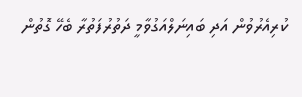ކުރިއެރުވުން އަދި ބައިނަލްއަގުވާމީ ދަތުރުފަތުރާ ބެހޭ ގޮތުން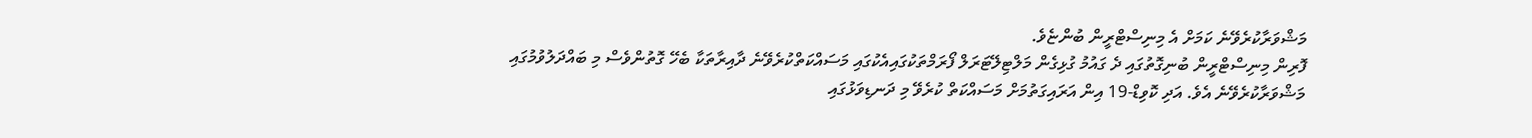މަޝްވަރާކުރެވޭނެ ކަމަށް އެ މިނިސްޓްރީން ބުންޏެވެ.
ފޮރިން މިނިސްޓްރީން ބުނިގޮތުގައި ދެ ގައުމު ގުޅިގެން މަލްޓިލޭޓަރަލް ފޯރަމްތަކުގައިއެކުގައި މަސައްކަތްކުރެވޭނެ ދާއިރާތަކާ ބެހޭ ގޮތުންވެސް މި ބައްދަލުވުމުގައި މަޝްވަރާކުރެވޭނެ އެވެ. އަދި ކޮވިޑް-19 އިން އަރައިގަތުމަށް މަސައްކަތް ކުރެވޭ މި ދަނޑިވަޅުގައި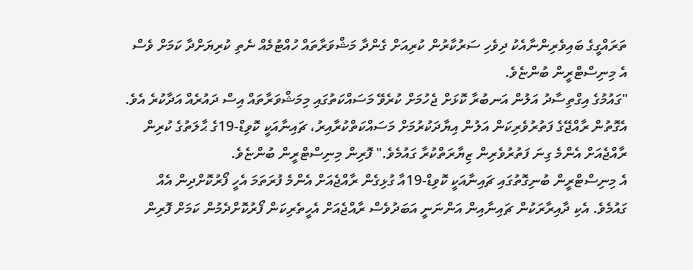ތަރައްގީގެ ބައިވެރިންނާއެކު ދިވެހި ސަރުކާރުން ކުރިއަށް ގެންދާ މަޝްވަރާތައް ހުއްޓުމެއް ނެތި ކުރިޔަށްދާ ކަމަށް ވެސް އެ މިނިސްޓްރީން ބުންޏެވެ.
"ގައުމުގެ އިގްތިސާދު އަލުން އަނބުރާ ކޮޅަށް ޖެހުމަށް ކުރެވޭ މަސައްކަތުގައި މިމަޝްވަރާތައް އިސް ދައުރެއް އަދާކުރެ އެވެ. އެގޮތުން ރާއްޖޭގެ ފަތުރުވެރިކަން އަލުން އިޔާދަކުރުމަށް މަސައްކަތްކުރާއިރު، ޗައިނާއަކީ ކޮވިޑް-19ގެ ޙާލަތުގެ ކުރިން ރާއްޖެއަށް އެންމެ ގިނަ ފަތުރުވެރިން ޒިޔާރަތްކުރާ ގައުމެވެ." ފޮރިން މިނިސްޓްރީން ބުންޏެވެ.
އެ މިނިސްޓްރީން ބުނިގޮތުގައި ޗައިނާއަކީ ކޮވިޑް-19އާ ގުޅިގެން ރާއްޖެއަށް އެންމެ ފުރަތަމަ އެހީ ފޯރުކޮށްދިން އެއް ގައުމެވެ. އެކި ދާއިރާރަކުން ޗައިނާއިން އަންނަނީ އަބަދުވެސް ރާއްޖެއަށް އެހީތެރިކަން ފޯރުކޮށްދެމުން ކަމަށް ފޮރިން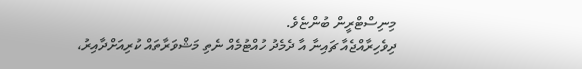މިނިސްޓްރީން ބުންޏެވެ.
ދިވެހިރާއްޖެއާ ޗައިނާ އާ ދެމެދު ހުއްޓުމެއް ނެތި މަޝްވަރާތައް ކުރިއަށްދާއިރު،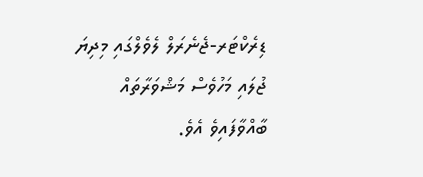ޑިރެކްޓަރ-ޖެނެރަލް ލެވެލްގައި މިދިޔަ ޖުލައި މަހުވެސް މަޝްވަރާތައް ބާއްވާފައިވެ އެވެ.